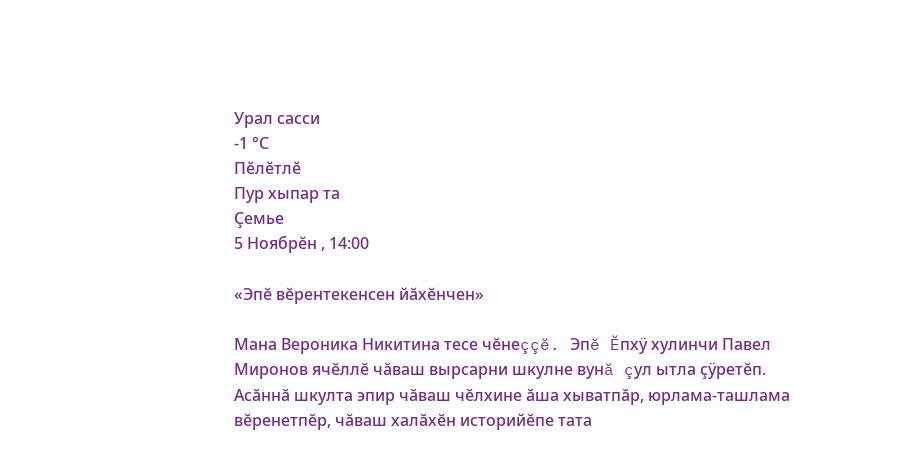Урал сасси
-1 °С
Пӗлӗтлӗ
Пур хыпар та
Çемье
5 Ноябрӗн , 14:00

«Эпĕ вĕрентекенсен йăхĕнчен»

Мана Вероника Никитина тесе чĕнеççĕ. Эпĕ Ĕпхÿ хулинчи Павел Миронов ячĕллĕ чăваш вырсарни шкулне вунă çул ытла çÿретĕп. Асăннă шкулта эпир чăваш чĕлхине ăша хыватпăр, юрлама-ташлама вĕренетпĕр, чăваш халăхĕн историйĕпе тата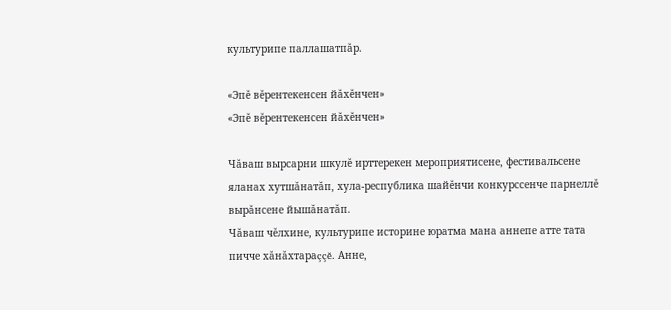культурипе паллашатпăр.

«Эпĕ вĕрентекенсен йăхĕнчен»
«Эпĕ вĕрентекенсен йăхĕнчен»

Чăваш вырсарни шкулĕ ирттерекен мероприятисене, фестивальсене яланах хутшăнатăп, хула-республика шайĕнчи конкурссенче парнеллĕ вырăнсене йышăнатăп.
Чăваш чĕлхине, культурипе историне юратма мана аннепе атте тата пичче хăнăхтараççĕ. Анне,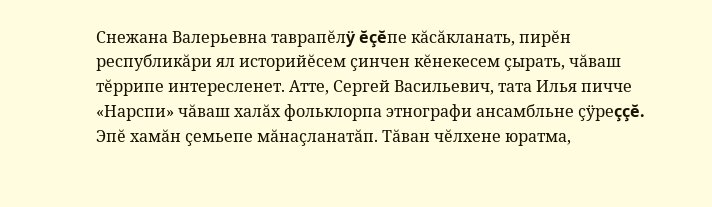Снежана Валерьевна таврапĕлÿ ĕçĕпе кăсăкланать, пирĕн республикăри ял историйĕсем çинчен кĕнекесем çырать, чăваш тĕррипе интересленет. Атте, Сергей Васильевич, тата Илья пичче «Нарспи» чăваш халăх фольклорпа этнографи ансамбльне çÿреççĕ. Эпĕ хамăн çемьепе мăнаçланатăп. Тăван чĕлхене юратма,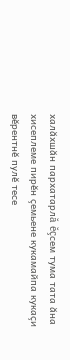халăхшăн пархатарлă ĕçсем тума тата ăна хисеплеме пирĕн çемьене кукамайпа кукаçи вĕрентнĕ пулĕ тесе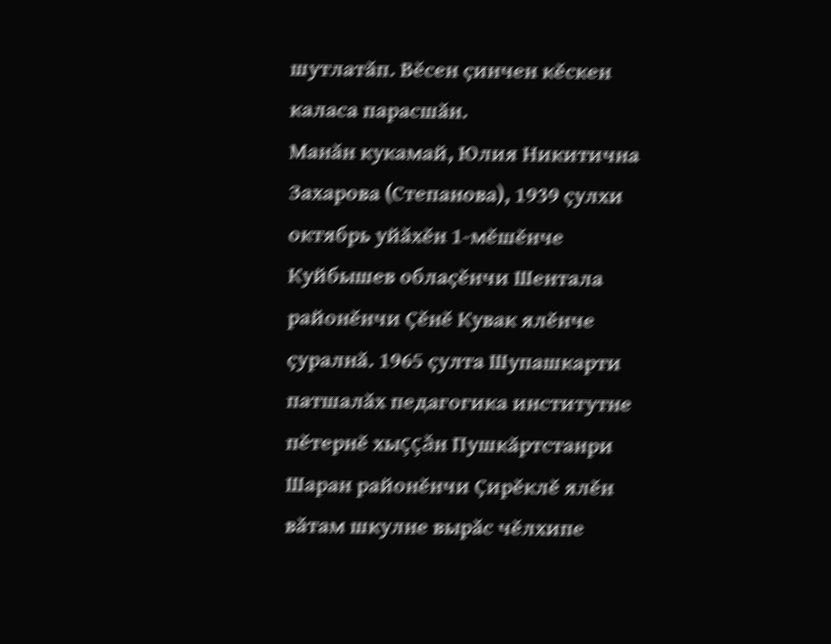шутлатăп. Вĕсен çинчен кĕскен каласа парасшăн.
Манăн кукамай, Юлия Никитична Захарова (Степанова), 1939 çулхи октябрь уйăхĕн 1-мĕшĕнче Куйбышев облаçĕнчи Шентала районĕнчи Çĕнĕ Кувак ялĕнче çуралнă. 1965 çулта Шупашкарти патшалăх педагогика институтне пĕтернĕ хыççăн Пушкăртстанри Шаран районĕнчи Çирĕклĕ ялĕн вăтам шкулне вырăс чĕлхипе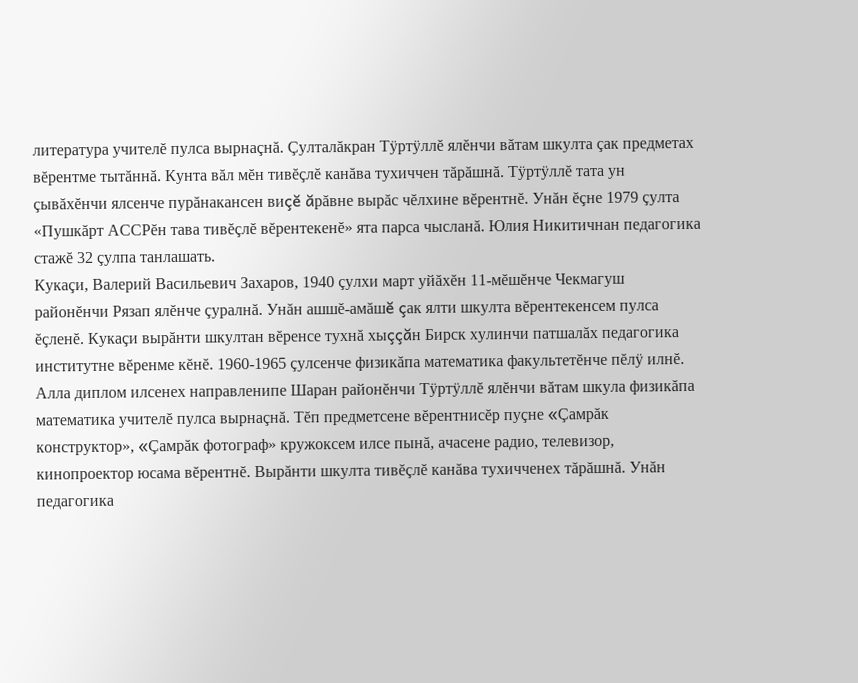литература учителĕ пулса вырнаçнă. Çулталăкран Тÿртÿллĕ ялĕнчи вăтам шкулта çак предметах вĕрентме тытăннă. Кунта вăл мĕн тивĕçлĕ канăва тухиччен тăрăшнă. Тÿртÿллĕ тата ун çывăхĕнчи ялсенче пурăнакансен виçĕ ăрăвне вырăс чĕлхине вĕрентнĕ. Унăн ĕçне 1979 çулта «Пушкăрт АССРĕн тава тивĕçлĕ вĕрентекенĕ» ята парса чысланă. Юлия Никитичнан педагогика стажĕ 32 çулпа танлашать.
Кукаçи, Валерий Васильевич Захаров, 1940 çулхи март уйăхĕн 11-мĕшĕнче Чекмагуш районĕнчи Рязап ялĕнче çуралнă. Унăн ашшĕ-амăшĕ çак ялти шкулта вĕрентекенсем пулса ĕçленĕ. Кукаçи вырăнти шкултан вĕренсе тухнă хыççăн Бирск хулинчи патшалăх педагогика институтне вĕренме кĕнĕ. 1960-1965 çулсенче физикăпа математика факультетĕнче пĕлÿ илнĕ. Алла диплом илсенех направленипе Шаран районĕнчи Тÿртÿллĕ ялĕнчи вăтам шкула физикăпа математика учителĕ пулса вырнаçнă. Тĕп предметсене вĕрентнисĕр пуçне «Çамрăк конструктор», «Çамрăк фотограф» кружоксем илсе пынă, ачасене радио, телевизор, кинопроектор юсама вĕрентнĕ. Вырăнти шкулта тивĕçлĕ канăва тухичченех тăрăшнă. Унăн педагогика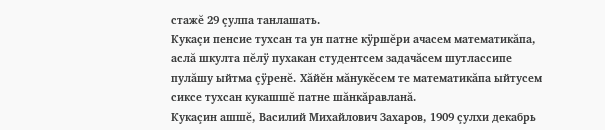стажĕ 29 çулпа танлашать.
Кукаçи пенсие тухсан та ун патне кÿршĕри ачасем математикăпа, аслă шкулта пĕлÿ пухакан студентсем задачăсем шутлассипе пулăшу ыйтма çÿренĕ. Хăйĕн мăнукĕсем те математикăпа ыйтусем сиксе тухсан кукашшĕ патне шăнкăравланă.
Кукаçин ашшĕ, Василий Михайлович Захаров, 1909 çулхи декабрь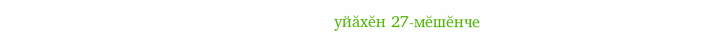уйăхĕн 27-мĕшĕнче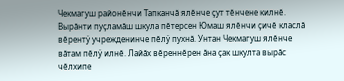Чекмагуш районĕнчи Тапканчă ялĕнче çут тĕнчене килнĕ. Вырăнти пуçламăш шкула пĕтерсен Юмаш ялĕнчи çичĕ класлă вĕрентÿ учрежденинче пĕлÿ пухнă. Унтан Чекмагуш ялĕнче вăтам пĕлÿ илнĕ. Лайăх вĕреннĕрен ăна çак шкулта вырăс чĕлхипе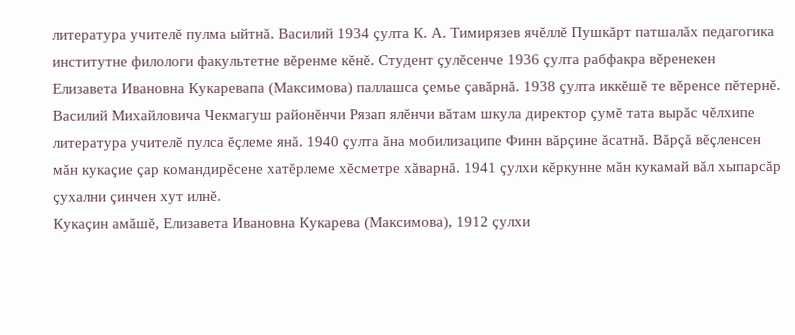литература учителĕ пулма ыйтнă. Василий 1934 çулта К. А. Тимирязев ячĕллĕ Пушкăрт патшалăх педагогика институтне филологи факультетне вĕренме кĕнĕ. Студент çулĕсенче 1936 çулта рабфакра вĕренекен Елизавета Ивановна Кукаревапа (Максимова) паллашса çемье çавăрнă. 1938 çулта иккĕшĕ те вĕренсе пĕтернĕ. Василий Михайловича Чекмагуш районĕнчи Рязап ялĕнчи вăтам шкула директор çумĕ тата вырăс чĕлхипе литература учителĕ пулса ĕçлеме янă. 1940 çулта ăна мобилизаципе Финн вăрçине ăсатнă. Вăрçă вĕçленсен мăн кукаçие çар командирĕсене хатĕрлеме хĕсметре хăварнă. 1941 çулхи кĕркунне мăн кукамай вăл хыпарсăр çухални çинчен хут илнĕ.
Кукаçин амăшĕ, Елизавета Ивановна Кукарева (Максимова), 1912 çулхи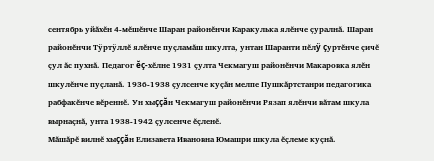сентябрь уйăхĕн 4-мĕшĕнче Шаран районĕнчи Каракулька ялĕнче çуралнă. Шаран районĕнчи Тÿртÿллĕ ялĕнче пуçламăш шкулта, унтан Шаранти пĕлÿ çуртĕнче çичĕ çул ăс пухнă. Педагог ĕç-хĕлне 1931 çулта Чекмагуш районĕнчи Макаровка ялĕн шкулĕнче пуçланă. 1936-1938 çулсенче куçăн мелпе Пушкăртстанри педагогика рабфакĕнче вĕреннĕ. Ун хыççăн Чекмагуш районĕнчи Рязап ялĕнчи вăтам шкула вырнаçнă, унта 1938-1942 çулсенче ĕçленĕ.
Мăшăрĕ вилнĕ хыççăн Елизавета Ивановна Юмашри шкула ĕçлеме куçнă.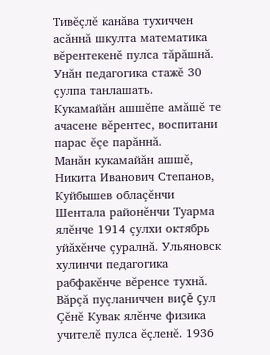Тивĕçлĕ канăва тухиччен асăннă шкулта математика вĕрентекенĕ пулса тăрăшнă. Унăн педагогика стажĕ 30 çулпа танлашать.
Кукамайăн ашшĕпе амăшĕ те ачасене вĕрентес, воспитани парас ĕçе парăннă.
Манăн кукамайăн ашшĕ, Никита Иванович Степанов, Куйбышев облаçĕнчи Шентала районĕнчи Туарма ялĕнче 1914 çулхи октябрь уйăхĕнче çуралнă. Ульяновск хулинчи педагогика рабфакĕнче вĕренсе тухнă. Вăрçă пуçланиччен виçĕ çул Çĕнĕ Кувак ялĕнче физика учителĕ пулса ĕçленĕ. 1936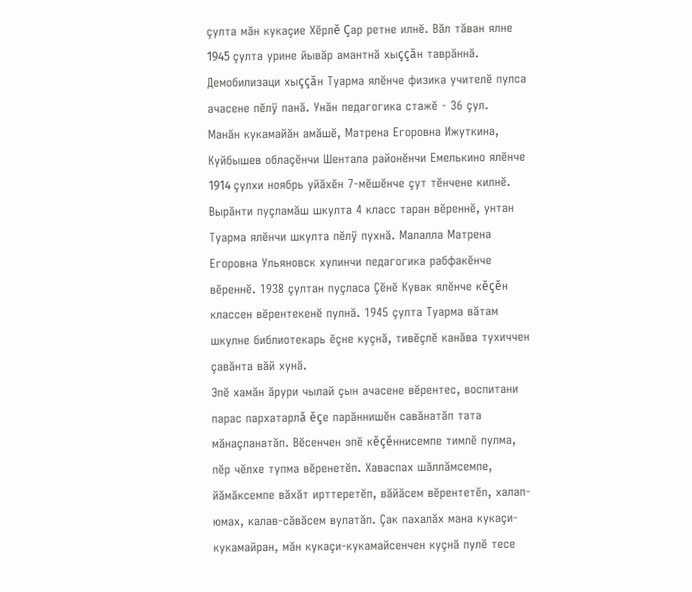çулта мăн кукаçие Хĕрлĕ Çар ретне илнĕ. Вăл тăван ялне 1945 çулта урине йывăр амантнă хыççăн таврăннă. Демобилизаци хыççăн Туарма ялĕнче физика учителĕ пулса ачасене пĕлÿ панă. Унăн педагогика стажĕ - 36 çул.
Манăн кукамайăн амăшĕ, Матрена Егоровна Ижуткина, Куйбышев облаçĕнчи Шентала районĕнчи Емелькино ялĕнче 1914 çулхи ноябрь уйăхĕн 7-мĕшĕнче çут тĕнчене килнĕ. Вырăнти пуçламăш шкулта 4 класс таран вĕреннĕ, унтан Туарма ялĕнчи шкулта пĕлÿ пухнă. Малалла Матрена Егоровна Ульяновск хулинчи педагогика рабфакĕнче вĕреннĕ. 1938 çултан пуçласа Çĕнĕ Кувак ялĕнче кĕçĕн классен вĕрентекенĕ пулнă. 1945 çулта Туарма вăтам шкулне библиотекарь ĕçне куçнă, тивĕçлĕ канăва тухиччен çавăнта вăй хунă.
Эпĕ хамăн ăрури чылай çын ачасене вĕрентес, воспитани парас пархатарлă ĕçе парăннишĕн савăнатăп тата мăнаçланатăп. Вĕсенчен эпĕ кĕçĕннисемпе тимлĕ пулма, пĕр чĕлхе тупма вĕренетĕп. Хаваспах шăллăмсемпе, йăмăксемпе вăхăт ирттеретĕп, вăйăсем вĕрентетĕп, халап-юмах, калав-сăвăсем вулатăп. Çак пахалăх мана кукаçи-кукамайран, мăн кукаçи-кукамайсенчен куçнă пулĕ тесе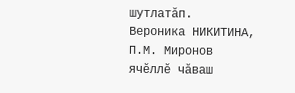шутлатăп.
Вероника НИКИТИНА,
П.М. Миронов ячĕллĕ чăваш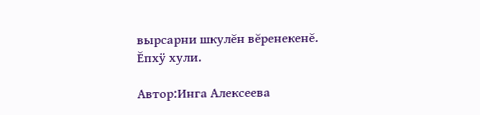вырсарни шкулĕн вĕренекенĕ.
Ĕпхÿ хули.

Автор:Инга Алексеева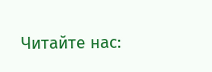Читайте нас: